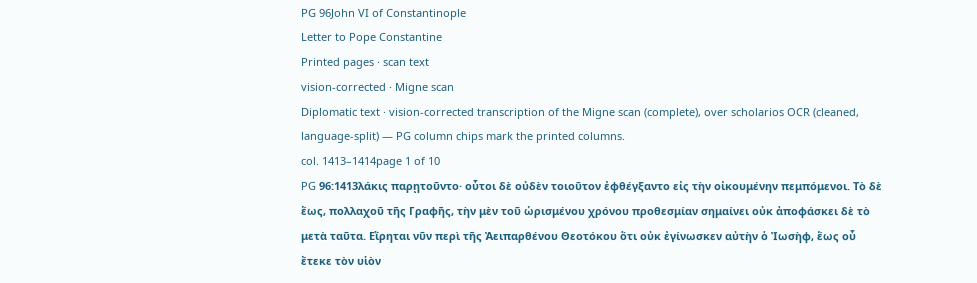PG 96John VI of Constantinople
Letter to Pope Constantine
Printed pages · scan text
vision-corrected · Migne scan
Diplomatic text · vision-corrected transcription of the Migne scan (complete), over scholarios OCR (cleaned, language-split) — PG column chips mark the printed columns.
col. 1413–1414page 1 of 10
PG 96:1413λάκις παρῃτοῦντο· οὗτοι δὲ οὐδὲν τοιοῦτον ἐφθέγξαντο εἰς τὴν οἰκουμένην πεμπόμενοι. Τὸ δὲ ἕως, πολλαχοῦ τῆς Γραφῆς, τὴν μὲν τοῦ ὡρισμένου χρόνου προθεσμίαν σημαίνει οὐκ ἀποφάσκει δὲ τὸ μετὰ ταῦτα. Εἴρηται νῦν περὶ τῆς Ἀειπαρθένου Θεοτόκου ὅτι οὐκ ἐγίνωσκεν αὐτὴν ὁ Ἰωσὴφ, ἕως οὗ ἔτεκε τὸν υἱὸν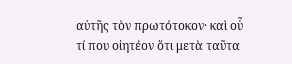αὐτῆς τὸν πρωτότοκον· καὶ οὗ τί που οἰητέον ὅτι μετὰ ταῦτα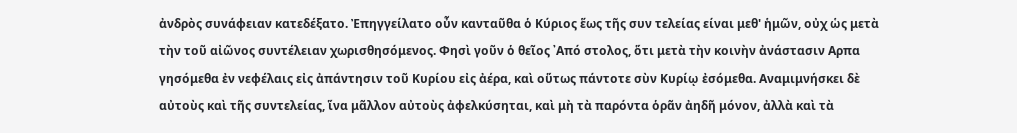ἀνδρὸς συνάφειαν κατεδέξατο. Ἐπηγγείλατο οὖν κανταῦθα ὁ Κύριος ἕως τῆς συν τελείας είναι μεθ' ἡμῶν, οὐχ ὡς μετὰ τὴν τοῦ αἰῶνος συντέλειαν χωρισθησόμενος. Φησὶ γοῦν ὁ θεῖος ᾿Από στολος, ὅτι μετὰ τὴν κοινὴν ἀνάστασιν Αρπα γησόμεθα ἐν νεφέλαις εἰς ἀπάντησιν τοῦ Κυρίου εἰς ἀέρα, καὶ οὕτως πάντοτε σὺν Κυρίῳ ἐσόμεθα. Αναμιμνήσκει δὲ αὐτοὺς καὶ τῆς συντελείας, ἵνα μᾶλλον αὐτοὺς ἀφελκύσηται, καὶ μὴ τὰ παρόντα ὁρᾶν ἀηδῆ μόνον, ἀλλὰ καὶ τὰ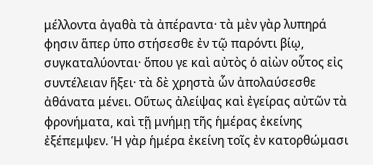μέλλοντα ἀγαθὰ τὰ ἀπέραντα· τὰ μὲν γὰρ λυπηρά φησιν ἅπερ ὑπο στήσεσθε ἐν τῷ παρόντι βίῳ, συγκαταλύονται· ὅπου γε καὶ αὐτὸς ὁ αἰὼν οὗτος εἰς συντέλειαν ἥξει· τὰ δὲ χρηστὰ ὧν ἀπολαύσεσθε ἀθάνατα μένει. Οὕτως ἀλείψας καὶ ἐγείρας αὐτῶν τὰ φρονήματα, καὶ τῇ μνήμῃ τῆς ἡμέρας ἐκείνης ἐξέπεμψεν. Ἡ γὰρ ἡμέρα ἐκείνη τοῖς ἐν κατορθώμασι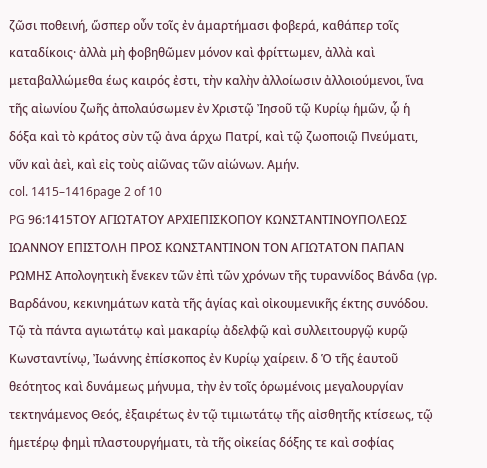ζῶσι ποθεινή, ὥσπερ οὖν τοῖς ἐν ἁμαρτήμασι φοβερά, καθάπερ τοῖς καταδίκοις· ἀλλὰ μὴ φοβηθῶμεν μόνον καὶ φρίττωμεν, ἀλλὰ καὶ μεταβαλλώμεθα έως καιρός ἐστι, τὴν καλὴν ἀλλοίωσιν ἀλλοιούμενοι, ἵνα τῆς αἰωνίου ζωῆς ἀπολαύσωμεν ἐν Χριστῷ Ἰησοῦ τῷ Κυρίῳ ἡμῶν, ᾧ ἡ δόξα καὶ τὸ κράτος σὺν τῷ ἀνα άρχω Πατρί, καὶ τῷ ζωοποιῷ Πνεύματι, νῦν καὶ ἀεὶ, καὶ εἰς τοὺς αἰῶνας τῶν αἰώνων. Αμήν.
col. 1415–1416page 2 of 10
PG 96:1415ΤΟΥ ΑΓΙΩΤΑΤΟΥ ΑΡΧΙΕΠΙΣΚΟΠΟΥ ΚΩΝΣΤΑΝΤΙΝΟΥΠΟΛΕΩΣ ΙΩΑΝΝΟΥ ΕΠΙΣΤΟΛΗ ΠΡΟΣ ΚΩΝΣΤΑΝΤΙΝΟΝ ΤΟΝ ΑΓΙΩΤΑΤΟΝ ΠΑΠΑΝ ΡΩΜΗΣ Απολογητικὴ ἔνεκεν τῶν ἐπὶ τῶν χρόνων τῆς τυραννίδος Βάνδα (γρ. Βαρδάνου, κεκινημάτων κατὰ τῆς ἁγίας καὶ οἰκουμενικῆς έκτης συνόδου. Τῷ τὰ πάντα αγιωτάτῳ καὶ μακαρίῳ ἀδελφῷ καὶ συλλειτουργῷ κυρῷ Κωνσταντίνῳ, Ἰωάννης ἐπίσκοπος ἐν Κυρίῳ χαίρειν. δ Ὁ τῆς ἑαυτοῦ θεότητος καὶ δυνάμεως μήνυμα, τὴν ἐν τοῖς ὁρωμένοις μεγαλουργίαν τεκτηνάμενος Θεός, ἐξαιρέτως ἐν τῷ τιμιωτάτῳ τῆς αἰσθητῆς κτίσεως, τῷ ἡμετέρῳ φημὶ πλαστουργήματι, τὰ τῆς οἰκείας δόξης τε καὶ σοφίας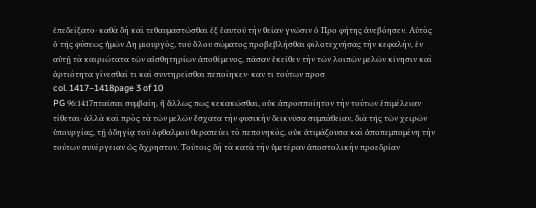ἐπεδείξατο· καθὰ δὴ καὶ τεθαυμαστῶσθαι ἐξ ἑαυτοῦ τὴν θείαν γνῶσιν ὁ Προ φήτης ἀνεβόησεν. Αὐτὸς ὁ τῆς φύσεως ἡμῶν Δη μιουργός, τοῦ ὅλου σώματος προβεβλήσθαι φιλοτεχνήσας τὴν κεφαλὴν, ἐν αὐτῇ τὰ καιριώτατα τῶν αἰσθητηρίων ἀποθέμενος, πᾶσαν ἐκεῖθεν τὴν τῶν λοιπῶν μελῶν κίνησιν καὶ ἀρτιότητα γίνεσθαί τι καὶ συντηρεῖσθαι πεποίηκεν· καν τι τούτων προσ
col. 1417–1418page 3 of 10
PG 96:1417πταῖσαι συμβαίη, ἢ ἄλλως πως κεκακῶσθαι, οὐκ ἀπροσποίητον τὴν τούτων ἐπιμέλειαν τίθεται· ἀλλὰ καὶ πρὸς τὰ τῶν μελῶν ἔσχατα τὴν φυσικὴν δεικνῦσα συμπάθειαν, διὰ τῆς τῶν χειρῶν ὑπουργίας, τῇ ὁδηγίᾳ τοῦ ὀφθαλμοῦ θεραπεύει τὸ πεπονηκός, οὐκ ἀτιμάζουσα καὶ ἀποπεμπομένη τὴν τούτων συνέργειαν ὡς ἄχρηστον. Τούτοις δὴ τὰ κατὰ τὴν ὑμετέραν ἀποστολικὴν προεδρίαν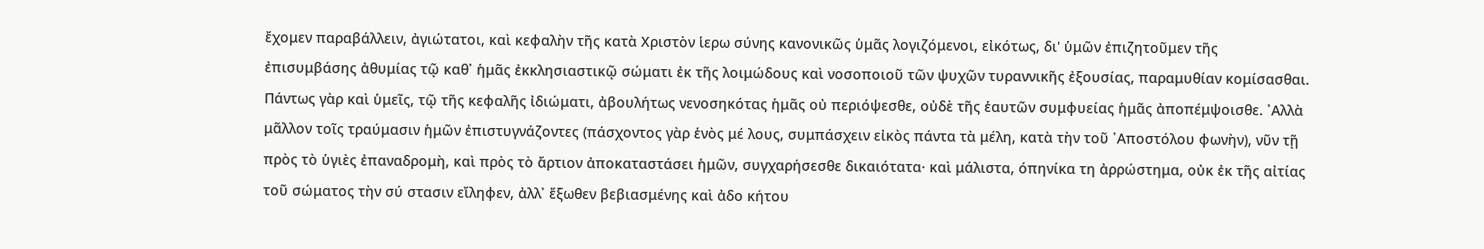ἔχομεν παραβάλλειν, ἀγιώτατοι, καὶ κεφαλὴν τῆς κατὰ Χριστὸν ἱερω σύνης κανονικῶς ὑμᾶς λογιζόμενοι, εἰκότως, δι' ὑμῶν ἐπιζητοῦμεν τῆς ἐπισυμβάσης ἀθυμίας τῷ καθ᾿ ἡμᾶς ἐκκλησιαστικῷ σώματι ἐκ τῆς λοιμώδους καὶ νοσοποιοῦ τῶν ψυχῶν τυραννικῆς ἐξουσίας, παραμυθίαν κομίσασθαι. Πάντως γὰρ καὶ ὑμεῖς, τῷ τῆς κεφαλῆς ἰδιώματι, ἀβουλήτως νενοσηκότας ἡμᾶς οὐ περιόψεσθε, οὐδὲ τῆς ἑαυτῶν συμφυείας ἡμᾶς ἀποπέμψοισθε. ᾿Αλλὰ μᾶλλον τοῖς τραύμασιν ἡμῶν ἐπιστυγνάζοντες (πάσχοντος γὰρ ἑνὸς μέ λους, συμπάσχειν εἰκὸς πάντα τὰ μέλη, κατὰ τὴν τοῦ ᾿Αποστόλου φωνὴν), νῦν τῇ πρὸς τὸ ὑγιὲς ἐπαναδρομὴ, καὶ πρὸς τὸ ἄρτιον ἀποκαταστάσει ἡμῶν, συγχαρήσεσθε δικαιότατα· καὶ μάλιστα, όπηνίκα τη ἀρρώστημα, οὐκ ἐκ τῆς αἰτίας τοῦ σώματος τὴν σύ στασιν εἴληφεν, ἀλλ᾽ ἔξωθεν βεβιασμένης καὶ ἀδο κήτου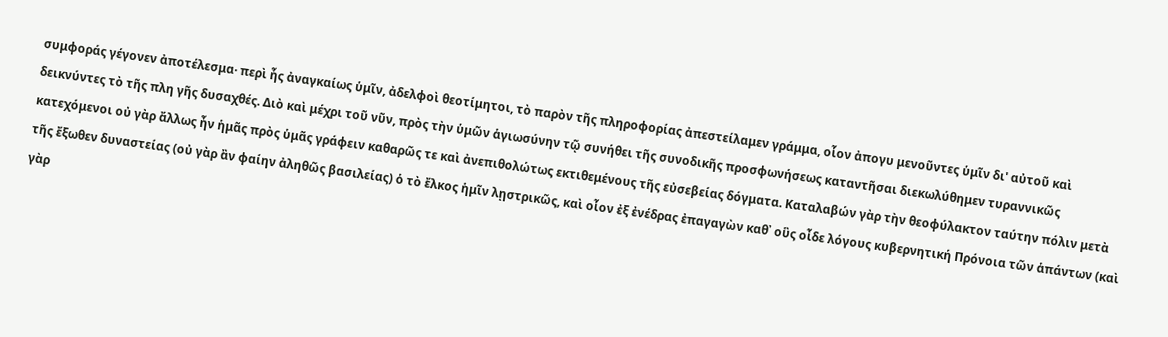συμφοράς γέγονεν ἀποτέλεσμα· περὶ ἧς ἀναγκαίως ὑμῖν, ἀδελφοὶ θεοτίμητοι, τὸ παρὸν τῆς πληροφορίας ἀπεστείλαμεν γράμμα, οἷον ἀπογυ μενοῦντες ὑμῖν δι' αὐτοῦ καὶ δεικνύντες τὸ τῆς πλη γῆς δυσαχθές. Διὸ καὶ μέχρι τοῦ νῦν, πρὸς τὴν ὑμῶν ἁγιωσύνην τῷ συνήθει τῆς συνοδικῆς προσφωνήσεως καταντῆσαι διεκωλύθημεν τυραννικῶς κατεχόμενοι οὐ γὰρ ἄλλως ἦν ἡμᾶς πρὸς ὑμᾶς γράφειν καθαρῶς τε καὶ ἀνεπιθολώτως εκτιθεμένους τῆς εὐσεβείας δόγματα. Καταλαβών γὰρ τὴν θεοφύλακτον ταύτην πόλιν μετὰ τῆς ἔξωθεν δυναστείας (οὐ γὰρ ἂν φαίην ἀληθῶς βασιλείας) ὁ τὸ ἔλκος ἡμῖν λῃστρικῶς, καὶ οἷον ἐξ ἐνέδρας ἐπαγαγὼν καθ᾽ οὓς οἶδε λόγους κυβερνητική Πρόνοια τῶν ἁπάντων (καὶ γὰρ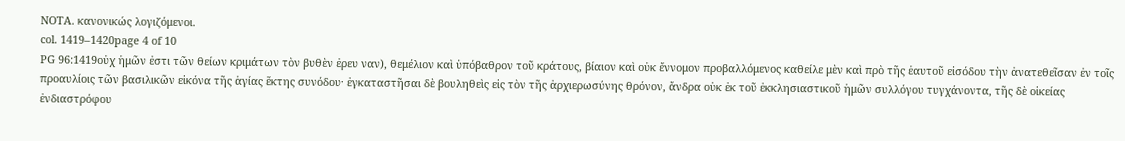ΝΟΤΑ. κανονικώς λογιζόμενοι.
col. 1419–1420page 4 of 10
PG 96:1419οὐχ ἡμῶν ἐστι τῶν θείων κριμάτων τὸν βυθὲν ἐρευ ναν), θεμέλιον καὶ ὑπόβαθρον τοῦ κράτους, βίαιον καὶ οὐκ ἔννομον προβαλλόμενος καθείλε μὲν καὶ πρὸ τῆς ἑαυτοῦ εἰσόδου τὴν ἀνατεθεῖσαν ἐν τοῖς προαυλίοις τῶν βασιλικῶν εἰκόνα τῆς ἁγίας ἕκτης συνόδου· ἐγκαταστῆσαι δὲ βουληθεὶς εἰς τὸν τῆς ἀρχιερωσύνης θρόνον, ἄνδρα οὐκ ἐκ τοῦ ἐκκλησιαστικοῦ ἡμῶν συλλόγου τυγχάνοντα, τῆς δὲ οἰκείας ἐνδιαστρόφου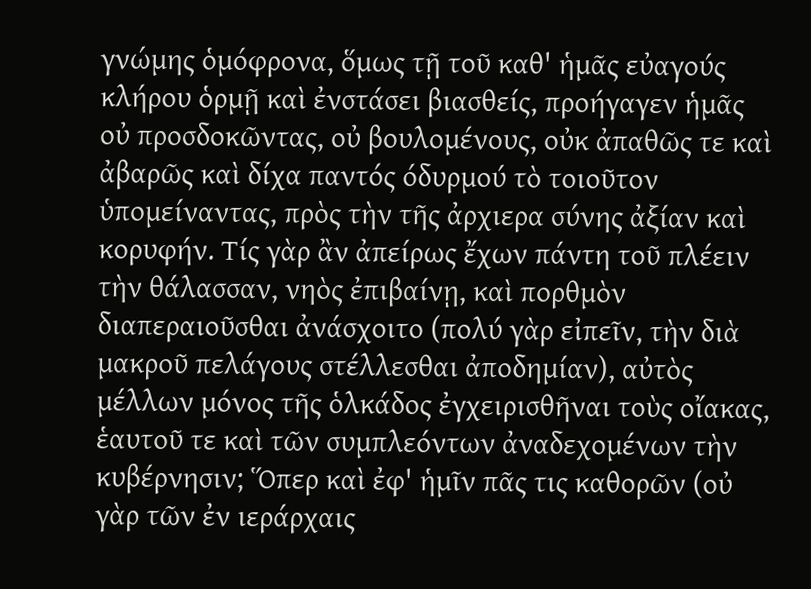γνώμης ὁμόφρονα, ὅμως τῇ τοῦ καθ' ἡμᾶς εὐαγούς κλήρου ὁρμῇ καὶ ἐνστάσει βιασθείς, προήγαγεν ἡμᾶς οὐ προσδοκῶντας, οὐ βουλομένους, οὐκ ἀπαθῶς τε καὶ ἀβαρῶς καὶ δίχα παντός όδυρμού τὸ τοιοῦτον ὑπομείναντας, πρὸς τὴν τῆς ἀρχιερα σύνης ἀξίαν καὶ κορυφήν. Τίς γὰρ ἂν ἀπείρως ἔχων πάντη τοῦ πλέειν τὴν θάλασσαν, νηὸς ἐπιβαίνῃ, καὶ πορθμὸν διαπεραιοῦσθαι ἀνάσχοιτο (πολύ γὰρ εἰπεῖν, τὴν διὰ μακροῦ πελάγους στέλλεσθαι ἀποδημίαν), αὐτὸς μέλλων μόνος τῆς ὁλκάδος ἐγχειρισθῆναι τοὺς οἴακας, ἑαυτοῦ τε καὶ τῶν συμπλεόντων ἀναδεχομένων τὴν κυβέρνησιν; Ὅπερ καὶ ἐφ' ἡμῖν πᾶς τις καθορῶν (οὐ γὰρ τῶν ἐν ιεράρχαις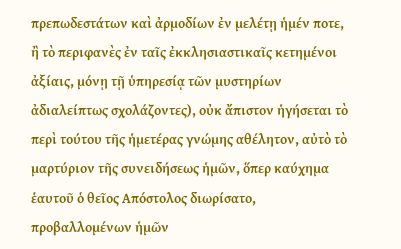πρεπωδεστάτων καὶ ἀρμοδίων ἐν μελέτῃ ἡμέν ποτε, ἢ τὸ περιφανὲς ἐν ταῖς ἐκκλησιαστικαῖς κετημένοι ἀξίαις, μόνῃ τῇ ὑπηρεσίᾳ τῶν μυστηρίων ἀδιαλείπτως σχολάζοντες), οὐκ ἄπιστον ἡγήσεται τὸ περὶ τούτου τῆς ἡμετέρας γνώμης αθέλητον, αὐτὸ τὸ μαρτύριον τῆς συνειδήσεως ἡμῶν, ὅπερ καύχημα ἑαυτοῦ ὁ θεῖος Απόστολος διωρίσατο, προβαλλομένων ἡμῶν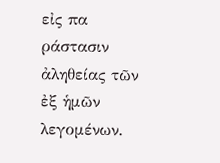εἰς πα ράστασιν ἀληθείας τῶν ἐξ ἡμῶν λεγομένων.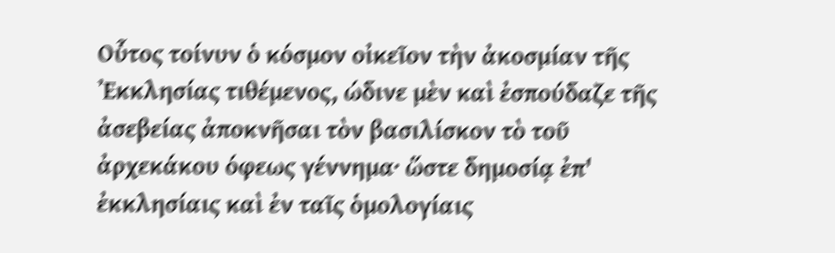Οὗτος τοίνυν ὁ κόσμον οἰκεῖον τὴν ἀκοσμίαν τῆς Ἐκκλησίας τιθέμενος, ώδινε μὲν καὶ ἐσπούδαζε τῆς ἀσεβείας ἀποκνῆσαι τὸν βασιλίσκον τὸ τοῦ ἀρχεκάκου όφεως γέννημα· ὥστε δημοσίᾳ ἐπ' ἐκκλησίαις καὶ ἐν ταῖς ὁμολογίαις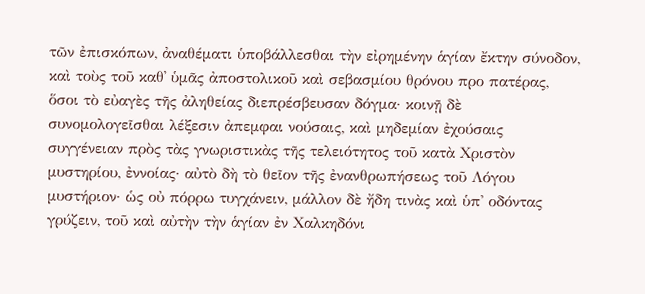τῶν ἐπισκόπων, ἀναθέματι ὑποβάλλεσθαι τὴν εἰρημένην ἁγίαν ἔκτην σύνοδον, καὶ τοὺς τοῦ καθ᾽ ὑμᾶς ἀποστολικοῦ καὶ σεβασμίου θρόνου προ πατέρας, ὅσοι τὸ εὐαγὲς τῆς ἀληθείας διεπρέσβευσαν δόγμα· κοινῇ δὲ συνομολογεῖσθαι λέξεσιν ἀπεμφαι νούσαις, καὶ μηδεμίαν ἐχούσαις συγγένειαν πρὸς τὰς γνωριστικὰς τῆς τελειότητος τοῦ κατὰ Χριστὸν μυστηρίου, ἐννοίας· αὐτὸ δὴ τὸ θεῖον τῆς ἐνανθρωπήσεως τοῦ Λόγου μυστήριον· ὡς οὐ πόρρω τυγχάνειν, μάλλον δὲ ἤδη τινὰς καὶ ὑπ' οδόντας γρύζειν, τοῦ καὶ αὐτὴν τὴν ἁγίαν ἐν Χαλκηδόνι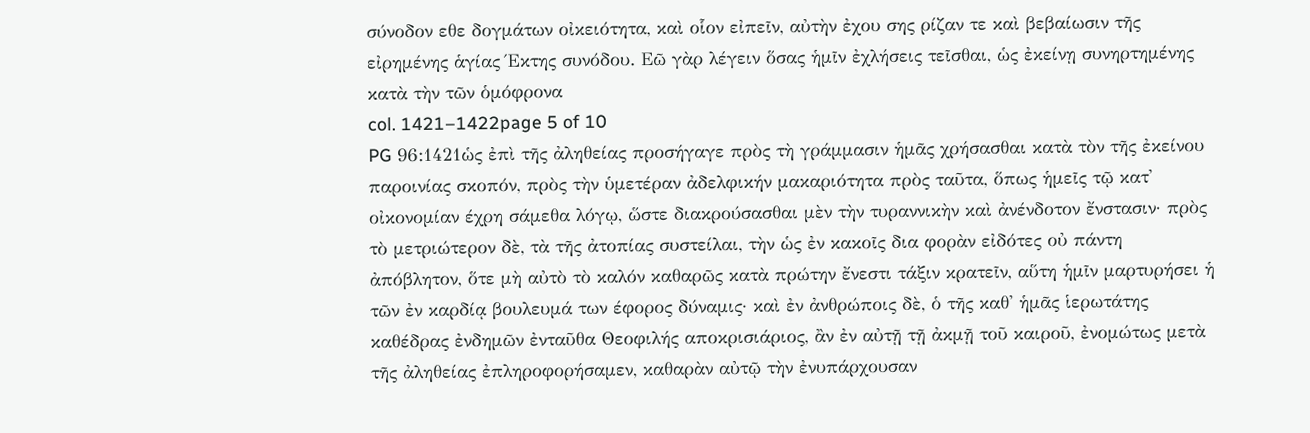σύνοδον εθε δογμάτων οἰκειότητα, καὶ οἷον εἰπεῖν, αὐτὴν ἐχου σης ρίζαν τε καὶ βεβαίωσιν τῆς εἰρημένης ἁγίας Έκτης συνόδου. Εῶ γὰρ λέγειν ὅσας ἡμῖν ἐχλήσεις τεῖσθαι, ὡς ἐκείνῃ συνηρτημένης κατὰ τὴν τῶν ὁμόφρονα
col. 1421–1422page 5 of 10
PG 96:1421ὡς ἐπὶ τῆς ἀληθείας προσήγαγε πρὸς τὴ γράμμασιν ἡμᾶς χρήσασθαι κατὰ τὸν τῆς ἐκείνου παροινίας σκοπόν, πρὸς τὴν ὑμετέραν ἀδελφικήν μακαριότητα πρὸς ταῦτα, ὅπως ἡμεῖς τῷ κατ' οἰκονομίαν έχρη σάμεθα λόγῳ, ὥστε διακρούσασθαι μὲν τὴν τυραννικὴν καὶ ἀνένδοτον ἔνστασιν· πρὸς τὸ μετριώτερον δὲ, τὰ τῆς ἀτοπίας συστείλαι, τὴν ὡς ἐν κακοῖς δια φορὰν εἰδότες οὐ πάντη ἀπόβλητον, ὅτε μὴ αὐτὸ τὸ καλόν καθαρῶς κατὰ πρώτην ἔνεστι τάξιν κρατεῖν, αὕτη ἡμῖν μαρτυρήσει ἡ τῶν ἐν καρδίᾳ βουλευμά των έφορος δύναμις· καὶ ἐν ἀνθρώποις δὲ, ὁ τῆς καθ' ἡμᾶς ἱερωτάτης καθέδρας ἐνδημῶν ἐνταῦθα Θεοφιλής αποκρισιάριος, ἂν ἐν αὐτῇ τῇ ἀκμῇ τοῦ καιροῦ, ἐνομώτως μετὰ τῆς ἀληθείας ἐπληροφορήσαμεν, καθαρὰν αὐτῷ τὴν ἐνυπάρχουσαν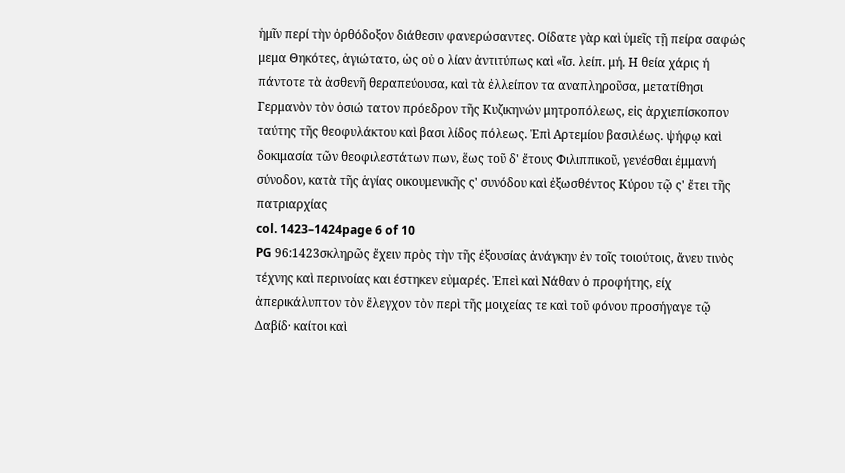ἡμῖν περί τὴν ὀρθόδοξον διάθεσιν φανερώσαντες. Οίδατε γὰρ καὶ ὑμεῖς τῇ πείρα σαφώς μεμα Θηκότες, ἁγιώτατο, ὡς οὐ ο λίαν ἀντιτύπως καὶ «ἴσ. λείπ. μή. Η θεία χάρις ή πάντοτε τὰ ἀσθενῆ θεραπεύουσα, καὶ τὰ ἐλλείπον τα αναπληροῦσα, μετατίθησι Γερμανὸν τὸν ὁσιώ τατον πρόεδρον τῆς Κυζικηνών μητροπόλεως, εἰς ἀρχιεπίσκοπον ταύτης τῆς θεοφυλάκτου καὶ βασι λίδος πόλεως. Ἐπὶ Αρτεμίου βασιλέως. ψήφῳ καὶ δοκιμασία τῶν θεοφιλεστάτων πων, ἕως τοῦ δ' ἔτους Φιλιππικοῦ, γενέσθαι ἐμμανή σύνοδον, κατὰ τῆς ἁγίας οικουμενικῆς ς' συνόδου καὶ ἐξωσθέντος Κύρου τῷ ς' ἔτει τῆς πατριαρχίας
col. 1423–1424page 6 of 10
PG 96:1423σκληρῶς ἔχειν πρὸς τὴν τῆς ἐξουσίας ἀνάγκην ἐν τοῖς τοιούτοις, ἄνευ τινὸς τέχνης καὶ περινοίας και έστηκεν εὐμαρές. Ἐπεὶ καὶ Νάθαν ὁ προφήτης, είχ ἀπερικάλυπτον τὸν ἔλεγχον τὸν περὶ τῆς μοιχείας τε καὶ τοῦ φόνου προσήγαγε τῷ Δαβίδ· καίτοι καὶ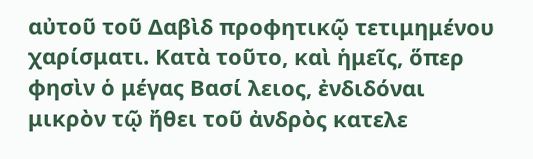αὐτοῦ τοῦ Δαβὶδ προφητικῷ τετιμημένου χαρίσματι. Κατὰ τοῦτο, καὶ ἡμεῖς, ὅπερ φησὶν ὁ μέγας Βασί λειος, ἐνδιδόναι μικρὸν τῷ ἤθει τοῦ ἀνδρὸς κατελε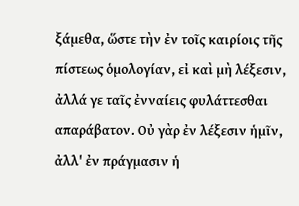ξάμεθα, ὥστε τὴν ἐν τοῖς καιρίοις τῆς πίστεως ὁμολογίαν, εἰ καὶ μὴ λέξεσιν, ἀλλά γε ταῖς ἐνναίεις φυλάττεσθαι απαράβατον. Οὐ γὰρ ἐν λέξεσιν ἡμῖν, ἀλλ' ἐν πράγμασιν ἡ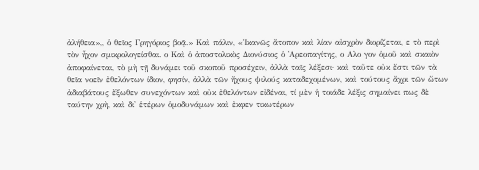ἀλήθεια»,, ὁ θεῖος Γρηγόριος βοᾷ.» Καὶ πάλιν, «Ἱκανῶς ἄτοπον καὶ λίαν αἰσχρὸν διορίζεται, ε τὸ περὶ τὸν ἦχον σμικρολογείσθαι. ο Καὶ ὁ ἀποστολικὸς Διονύσιος ὁ ᾿Αρεοπαγίτης, ο Αλο γον ὁμοῦ καὶ σκαιὸν ἀποφαίνεται, τὸ μὴ τῇ δυνάμει τοῦ σκοποῦ προσέχειν, ἀλλὰ ταῖς λέξεσι· καὶ ταῦτε οὐκ ἔστι τῶν τὰ θεῖα νοεῖν ἐθελόντων ίδιον, φησίν, ἀλλὰ τῶν ἤχους ψιλούς καταδεχομένων, καὶ τούτους ἄχρι τῶν ὤτων ἀδιαβάτους ἔξωθεν συνεχόντων καὶ οὐκ ἐθελόντων εἰδέναι, τί μὲν ἡ τοιάδε λέξις σημαίνει πως δὲ ταύτην χρὴ, καὶ δι' ἑτέρων ὁμοδυνάμων καὶ ἐκφεν τικωτέρων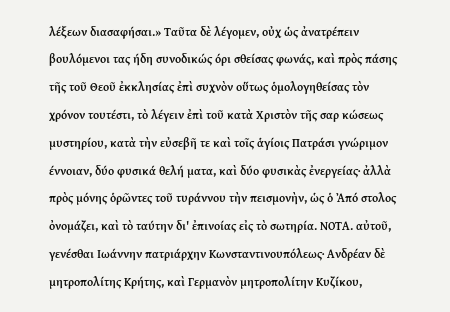λέξεων διασαφήσαι.» Ταῦτα δὲ λέγομεν, οὐχ ὡς ἀνατρέπειν βουλόμενοι τας ήδη συνοδικώς όρι σθείσας φωνάς, καὶ πρὸς πάσης τῆς τοῦ Θεοῦ ἐκκλησίας ἐπὶ συχνὸν οὕτως ὁμολογηθείσας τὸν χρόνον τουτέστι, τὸ λέγειν ἐπὶ τοῦ κατὰ Χριστὸν τῆς σαρ κώσεως μυστηρίου, κατὰ τὴν εὐσεβῆ τε καὶ τοῖς ἁγίοις Πατράσι γνώριμον έννοιαν, δύο φυσικά θελή ματα, καὶ δύο φυσικὰς ἐνεργείας· ἀλλὰ πρὸς μόνης ὁρῶντες τοῦ τυράννου τὴν πεισμονὴν, ὡς ὁ Ἀπό στολος ὀνομάζει, καὶ τὸ ταύτην δι' ἐπινοίας εἰς τὸ σωτηρία. ΝΟΤΑ. αὐτοῦ, γενέσθαι Ιωάννην πατριάρχην Κωνσταντινουπόλεως· Ανδρέαν δὲ μητροπολίτης Κρήτης, καὶ Γερμανὸν μητροπολίτην Κυζίκου,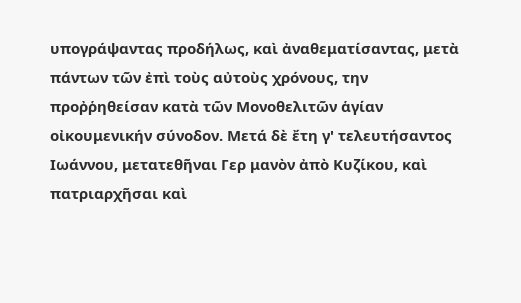υπογράψαντας προδήλως, καὶ ἀναθεματίσαντας, μετὰ πάντων τῶν ἐπὶ τοὺς αὐτοὺς χρόνους, την προῤῥηθείσαν κατὰ τῶν Μονοθελιτῶν ἁγίαν οἰκουμενικήν σύνοδον. Μετά δὲ ἔτη γ' τελευτήσαντος Ιωάννου, μετατεθῆναι Γερ μανὸν ἀπὸ Κυζίκου, καὶ πατριαρχῆσαι καὶ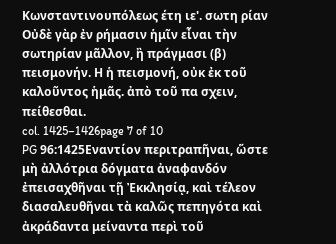Κωνσταντινουπόλεως έτη ιε'. σωτη ρίαν Οὐδὲ γὰρ ἐν ρήμασιν ἡμῖν εἶναι τὴν σωτηρίαν μᾶλλον, ἢ πράγμασι (β) πεισμονήν. Η ἡ πεισμονή, οὐκ ἐκ τοῦ καλοῦντος ἡμᾶς. ἀπὸ τοῦ πα σχειν, πείθεσθαι.
col. 1425–1426page 7 of 10
PG 96:1425Εναντίον περιτραπῆναι, ὥστε μὴ ἀλλότρια δόγματα ἀναφανδόν ἐπεισαχθῆναι τῇ Ἐκκλησίᾳ, καὶ τέλεον διασαλευθῆναι τὰ καλῶς πεπηγότα καὶ ἀκράδαντα μείναντα περὶ τοῦ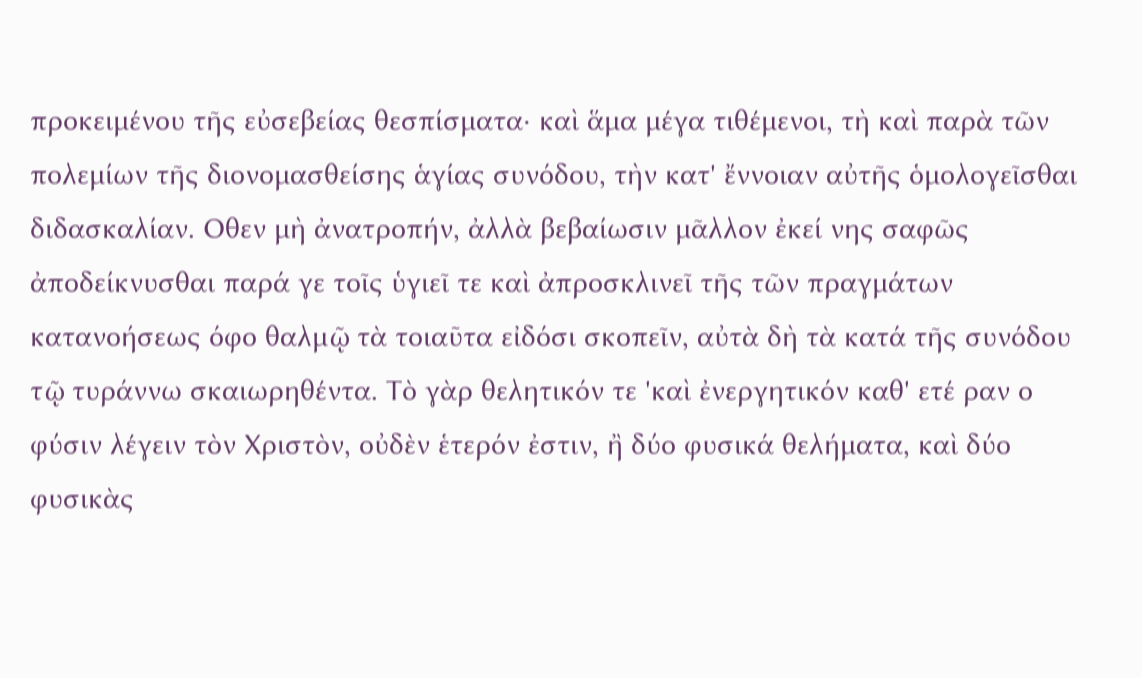προκειμένου τῆς εὐσεβείας θεσπίσματα· καὶ ἅμα μέγα τιθέμενοι, τὴ καὶ παρὰ τῶν πολεμίων τῆς διονομασθείσης ἁγίας συνόδου, τὴν κατ' ἔννοιαν αὐτῆς ὁμολογεῖσθαι διδασκαλίαν. Οθεν μὴ ἀνατροπήν, ἀλλὰ βεβαίωσιν μᾶλλον ἐκεί νης σαφῶς ἀποδείκνυσθαι παρά γε τοῖς ὑγιεῖ τε καὶ ἀπροσκλινεῖ τῆς τῶν πραγμάτων κατανοήσεως όφο θαλμῷ τὰ τοιαῦτα εἰδόσι σκοπεῖν, αὐτὰ δὴ τὰ κατά τῆς συνόδου τῷ τυράννω σκαιωρηθέντα. Τὸ γὰρ θελητικόν τε 'καὶ ἐνεργητικόν καθ' ετέ ραν ο φύσιν λέγειν τὸν Χριστὸν, οὐδὲν ἑτερόν ἐστιν, ἢ δύο φυσικά θελήματα, καὶ δύο φυσικὰς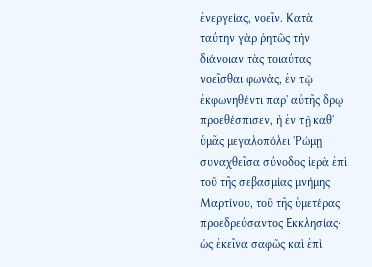ἐνεργείας, νοεῖν. Κατὰ ταύτην γὰρ ῥητῶς τὴν διάνοιαν τὰς τοιαύτας νοεῖσθαι φωνὰς, ἐν τῷ ἐκφωνηθέντι παρ' αὐτῆς δρῳ προεθέσπισεν, ἡ ἐν τῇ καθ' ὑμᾶς μεγαλοπόλει 'Ρώμῃ συναχθεῖσα σύνοδος ἱερὰ ἐπὶ τοῦ τῆς σεβασμίας μνήμης Μαρτίνου, τοῦ τῆς ὑμετέρας προεδρεύσαντος Εκκλησίας· ὡς ἐκεῖνα σαφῶς καὶ ἐπὶ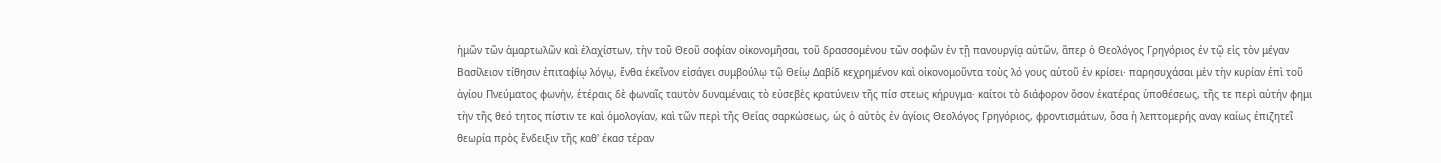ἡμῶν τῶν ἁμαρτωλῶν καὶ ἐλαχίστων, τὴν τοῦ Θεοῦ σοφίαν οἰκονομῆσαι, τοῦ δρασσομένου τῶν σοφῶν ἐν τῇ πανουργίᾳ αὐτῶν, ἅπερ ὁ Θεολόγος Γρηγόριος ἐν τῷ εἰς τὸν μέγαν Βασίλειον τίθησιν ἐπιταφίῳ λόγῳ, ἔνθα ἐκεῖνον εἰσάγει συμβούλῳ τῷ Θείῳ Δαβίδ κεχρημένον καὶ οἰκονομοῦντα τοὺς λό γους αὐτοῦ ἐν κρίσει· παρησυχάσαι μὲν τὴν κυρίαν ἐπὶ τοῦ ἁγίου Πνεύματος φωνήν, ἑτέραις δὲ φωναῖς ταυτὸν δυναμέναις τὸ εὐσεβὲς κρατύνειν τῆς πίσ στεως κήρυγμα· καίτοι τὸ διάφορον ὅσον ἑκατέρας ὑποθέσεως, τῆς τε περὶ αὐτήν φημι τὴν τῆς θεό τητος πίστιν τε καὶ ὁμολογίαν, καὶ τῶν περὶ τῆς Θείας σαρκώσεως, ὡς ὁ αὐτὸς ἐν ἁγίοις Θεολόγος Γρηγόριος, φροντισμάτων, ὅσα ἡ λεπτομερής αναγ καίως ἐπιζητεῖ θεωρία πρὸς ἔνδειξιν τῆς καθ' έκασ τέραν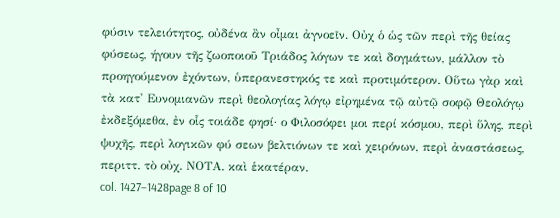φύσιν τελειότητος, οὐδένα ἂν οἶμαι ἀγνοεῖν. Οὐχ ὁ ὡς τῶν περὶ τῆς θείας φύσεως, ήγουν τῆς ζωοποιοῦ Τριάδος λόγων τε καὶ δογμάτων, μάλλον τὸ προηγούμενον ἐχόντων, ὑπερανεστηκός τε καὶ προτιμότερον. Οὕτω γὰρ καὶ τὰ κατ' Ευνομιανῶν περὶ θεολογίας λόγῳ εἰρημένα τῷ αὐτῷ σοφῷ Θεολόγῳ ἐκδεξόμεθα, ἐν οἷς τοιάδε φησί· ο Φιλοσόφει μοι περί κόσμου, περὶ ὕλης, περὶ ψυχῆς, περὶ λογικῶν φύ σεων βελτιόνων τε καὶ χειρόνων, περὶ ἀναστάσεως, περιττ. τὸ οὐχ. ΝΟΤΑ. καὶ ἑκατέραν.
col. 1427–1428page 8 of 10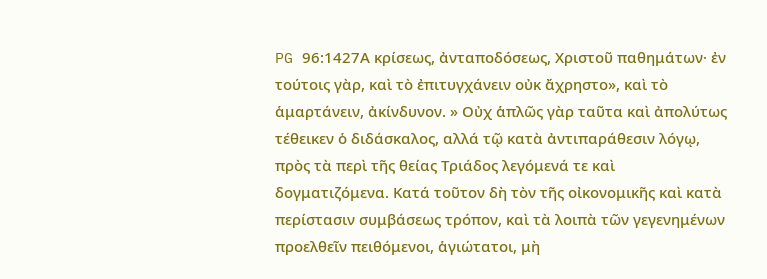PG 96:1427Α κρίσεως, ἀνταποδόσεως, Χριστοῦ παθημάτων· ἐν τούτοις γὰρ, καὶ τὸ ἐπιτυγχάνειν οὐκ ἄχρηστο», καὶ τὸ ἁμαρτάνειν, ἀκίνδυνον. » Οὐχ ἁπλῶς γὰρ ταῦτα καὶ ἀπολύτως τέθεικεν ὁ διδάσκαλος, αλλά τῷ κατὰ ἀντιπαράθεσιν λόγῳ, πρὸς τὰ περὶ τῆς θείας Τριάδος λεγόμενά τε καὶ δογματιζόμενα. Κατά τοῦτον δὴ τὸν τῆς οἰκονομικῆς καὶ κατὰ περίστασιν συμβάσεως τρόπον, καὶ τὰ λοιπὰ τῶν γεγενημένων προελθεῖν πειθόμενοι, ἁγιώτατοι, μὴ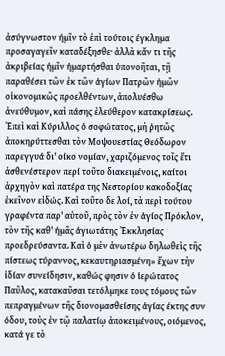ἀσύγνωστον ήμῖν τὸ ἐπὶ τούτοις έγκλημα προσαγαγεῖν καταδέξησθε· ἀλλὰ κἄν τι τῆς ἀκριβείας ἡμῖν ἡμαρτήσθαι ὑπονοῆται, τῇ παραθέσει τῶν ἐκ τῶν ἁγίων Πατρῶν ἡμῶν οἰκονομικῶς προελθέντων, ἀπολυέσθω ἀνεύθυμον, καὶ πάσης ἐλεύθερον κατακρίσεως. Ἐπεὶ καὶ Κύριλλος ὁ σοφώτατος, μὴ ῥητῶς ἀποκηρύττεσθαι τὸν Μοψουεστίας Θεόδωρον παρεγγυά δι' οίκο νομίαν, χαριζόμενος τοῖς ἔτι ἀσθενέστερον περί τοῦτο διακειμένοις, καίτοι ἀρχηγὸν καὶ πατέρα της Νεστορίου κακοδοξίας ἐκεῖνον εἰδώς. Καὶ τοῦτο δε λοί, τὰ περὶ τούτου γραφέντα παρ' αὐτοῦ, πρὸς τὸν ἐν ἁγίος Πρόκλον, τὸν τῆς καθ' ἡμᾶς ἁγιωτάτης Ἐκκλησίας προεδρεύσαντα. Καὶ ὁ μὲν ἀνωτέρω δηλωθεὶς τῆς πίστεως τύραννος, κεκαυτηριασμένη» ἔχων τὴν ἰδίαν συνείδησιν, καθώς φησιν ὁ ἱερώτατος Παῦλος, κατακαῦσαι τετόλμηκε τους τόμους τῶν πεπραγμένων τῆς διονομασθείσης ἁγίας έκτης συν όδου, τοὺς ἐν τῷ παλατίῳ ἀποκειμένους, οιόμενος, κατά γε τὸ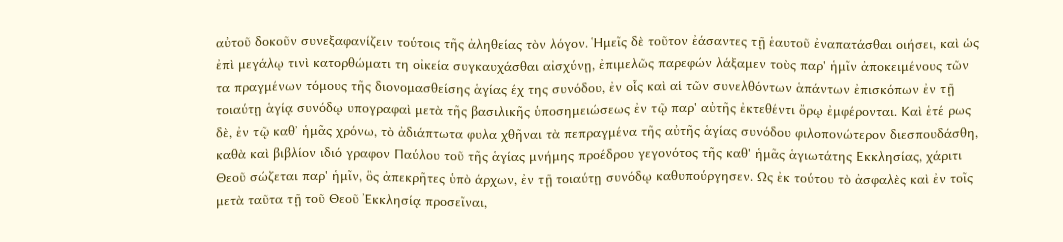αὐτοῦ δοκοῦν συνεξαφανίζειν τούτοις τῆς ἀληθείας τὸν λόγον. Ἡμεῖς δὲ τοῦτον ἐάσαντες τῇ ἑαυτοῦ ἐναπατάσθαι οιήσει, καὶ ὡς ἐπὶ μεγάλῳ τινὶ κατορθώματι τη οἰκεία συγκαυχάσθαι αἰσχύνῃ, ἐπιμελῶς παρεφών λάξαμεν τοὺς παρ' ἡμῖν ἀποκειμένους τῶν τα πραγμένων τόμους τῆς διονομασθείσης ἁγίας έχ της συνόδου, ἐν οἷς καὶ αἱ τῶν συνελθόντων ἁπάντων ἐπισκόπων ἐν τῇ τοιαύτῃ ἁγίᾳ συνόδῳ υπογραφαὶ μετὰ τῆς βασιλικῆς ὑποσημειώσεως ἐν τῷ παρ' αὐτῆς ἐκτεθέντι ὄρῳ ἐμφέρονται. Καὶ ἑτέ ρως δὲ, ἐν τῷ καθ᾿ ἡμᾶς χρόνω, τὸ ἀδιάπτωτα φυλα χθῆναι τὰ πεπραγμένα τῆς αὐτῆς ἁγίας συνόδου φιλοπονώτερον διεσπουδάσθη, καθὰ καὶ βιβλίον ιδιό γραφον Παύλου τοῦ τῆς ἁγίας μνήμης προέδρου γεγονότος τῆς καθ' ἡμᾶς ἁγιωτάτης Εκκλησίας, χάριτι Θεοῦ σώζεται παρ' ἡμῖν, ὃς ἀπεκρῆτες ὑπὸ άρχων, ἐν τῇ τοιαύτῃ συνόδῳ καθυπούργησεν. Ως ἐκ τούτου τὸ ἀσφαλὲς καὶ ἐν τοῖς μετὰ ταῦτα τῇ τοῦ Θεοῦ Ἐκκλησίᾳ προσεῖναι,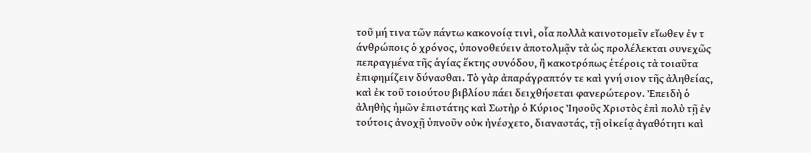τοῦ μή τινα τῶν πάντω κακονοίᾳ τινὶ, οἷα πολλὰ καινοτομεῖν εἴωθεν ἐν τ άνθρώποις ὁ χρόνος, ὑπονοθεύειν ἀποτολμᾷν τὰ ὡς προλέλεκται συνεχῶς πεπραγμένα τῆς ἁγίας ἕκτης συνόδου, ἢ κακοτρόπως ἑτέροις τὰ τοιαῦτα ἐπιφημίζειν δύνασθαι. Τὸ γὰρ ἀπαράγραπτόν τε καὶ γνή σιον τῆς ἀληθείας, καὶ ἐκ τοῦ τοιούτου βιβλίου πάει δειχθήσεται φανερώτερον. Ἐπειδὴ ὁ ἀληθὴς ἡμῶν ἐπιστάτης καὶ Σωτὴρ ὁ Κύριος Ἰησοῦς Χριστὸς ἐπὶ πολὺ τῇ ἐν τούτοις ἀνοχῇ ὑπνοῦν οὐκ ἠνέσχετο, διαναστάς, τῇ οἰκείᾳ ἀγαθότητι καὶ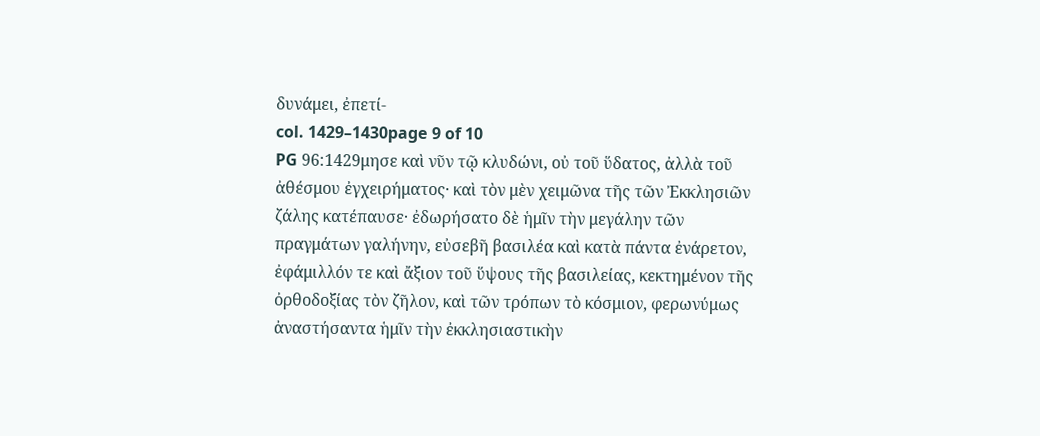δυνάμει, ἐπετί-
col. 1429–1430page 9 of 10
PG 96:1429μησε καὶ νῦν τῷ κλυδώνι, οὐ τοῦ ὕδατος, ἀλλὰ τοῦ ἀθέσμου ἐγχειρήματος· καὶ τὸν μὲν χειμῶνα τῆς τῶν Ἐκκλησιῶν ζάλης κατέπαυσε· ἐδωρήσατο δὲ ἡμῖν τὴν μεγάλην τῶν πραγμάτων γαλήνην, εὐσεβῆ βασιλέα καὶ κατὰ πάντα ἐνάρετον, ἐφάμιλλόν τε καὶ ἄξιον τοῦ ὕψους τῆς βασιλείας, κεκτημένον τῆς ὀρθοδοξίας τὸν ζῆλον, καὶ τῶν τρόπων τὸ κόσμιον, φερωνύμως ἀναστήσαντα ἡμῖν τὴν ἐκκλησιαστικὴν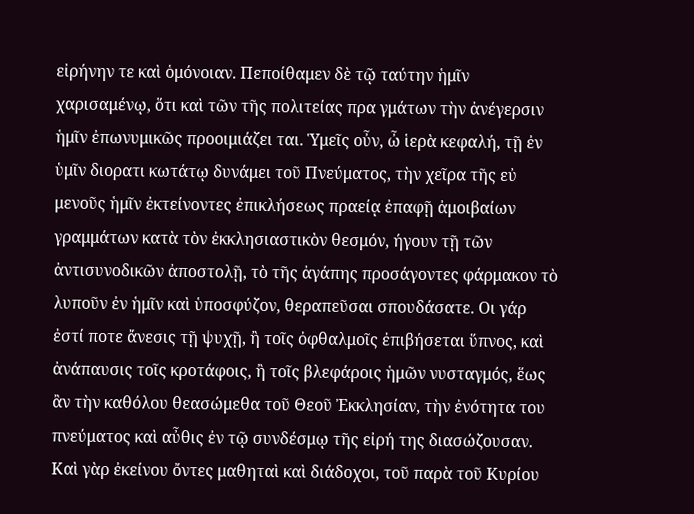εἰρήνην τε καὶ ὁμόνοιαν. Πεποίθαμεν δὲ τῷ ταύτην ἡμῖν χαρισαμένῳ, ὅτι καὶ τῶν τῆς πολιτείας πρα γμάτων τὴν ἀνέγερσιν ἡμῖν ἐπωνυμικῶς προοιμιάζει ται. Ὑμεῖς οὖν, ὦ ἱερὰ κεφαλή, τῇ ἐν ὑμῖν διορατι κωτάτῳ δυνάμει τοῦ Πνεύματος, τὴν χεῖρα τῆς εὐ μενοῦς ἡμῖν ἐκτείνοντες ἐπικλήσεως πραείᾳ ἐπαφῇ ἀμοιβαίων γραμμάτων κατὰ τὸν ἐκκλησιαστικὸν θεσμόν, ήγουν τῇ τῶν ἀντισυνοδικῶν ἀποστολῇ, τὸ τῆς ἀγάπης προσάγοντες φάρμακον τὸ λυποῦν ἐν ἡμῖν καὶ ὑποσφύζον, θεραπεῦσαι σπουδάσατε. Οι γάρ ἐστί ποτε ἄνεσις τῇ ψυχῇ, ἢ τοῖς ὀφθαλμοῖς ἐπιβήσεται ὕπνος, καὶ ἀνάπαυσις τοῖς κροτάφοις, ἢ τοῖς βλεφάροις ἡμῶν νυσταγμός, ἕως ἂν τὴν καθόλου θεασώμεθα τοῦ Θεοῦ Ἐκκλησίαν, τὴν ἐνότητα του πνεύματος καὶ αὖθις ἐν τῷ συνδέσμῳ τῆς εἰρή της διασώζουσαν. Καὶ γὰρ ἐκείνου ὄντες μαθηταὶ καὶ διάδοχοι, τοῦ παρὰ τοῦ Κυρίου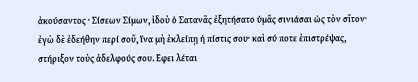ἀκούσαντος · Σίσεων Σίμων, ἰδοὺ ὁ Σατανᾶς ἐξητήσατο ὑμᾶς σινιάσαι ὡς τὸν σῖτον· ἐγὼ δὲ ἐδεήθην περί σοῦ, ἵνα μὴ ἐκλείπῃ ἡ πίστις σου· καὶ σύ ποτε ἐπιστρέψας, στήριξον τοὺς ἀδελφούς σου. Εφει λέται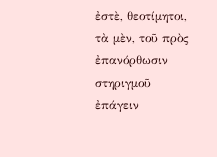ἐστὲ, θεοτίμητοι, τὰ μὲν, τοῦ πρὸς ἐπανόρθωσιν στηριγμοῦ ἐπάγειν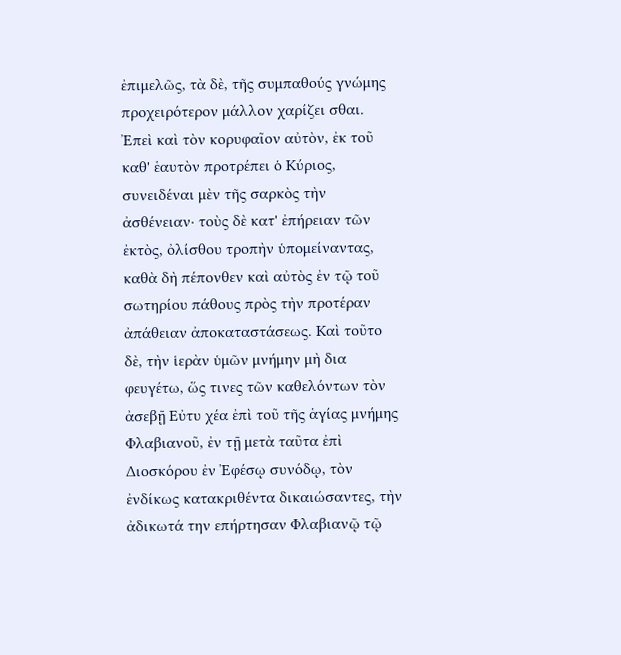ἐπιμελῶς, τὰ δὲ, τῆς συμπαθούς γνώμης προχειρότερον μάλλον χαρίζει σθαι. Ἐπεὶ καὶ τὸν κορυφαῖον αὐτὸν, ἐκ τοῦ καθ' ἑαυτὸν προτρέπει ὁ Κύριος, συνειδέναι μὲν τῆς σαρκὸς τὴν ἀσθένειαν· τοὺς δὲ κατ' ἐπήρειαν τῶν ἐκτὸς, ὀλίσθου τροπὴν ὑπομείναντας, καθὰ δὴ πέπονθεν καὶ αὐτὸς ἐν τῷ τοῦ σωτηρίου πάθους πρὸς τὴν προτέραν ἀπάθειαν ἀποκαταστάσεως. Καὶ τοῦτο δὲ, τὴν ἱερὰν ὑμῶν μνήμην μὴ δια φευγέτω, ὥς τινες τῶν καθελόντων τὸν ἀσεβῇ Εὐτυ χέα ἐπὶ τοῦ τῆς ἁγίας μνήμης Φλαβιανοῦ, ἐν τῇ μετὰ ταῦτα ἐπὶ Διοσκόρου ἐν Ἐφέσῳ συνόδῳ, τὸν ἐνδίκως κατακριθέντα δικαιώσαντες, τὴν ἀδικωτά την επήρτησαν Φλαβιανῷ τῷ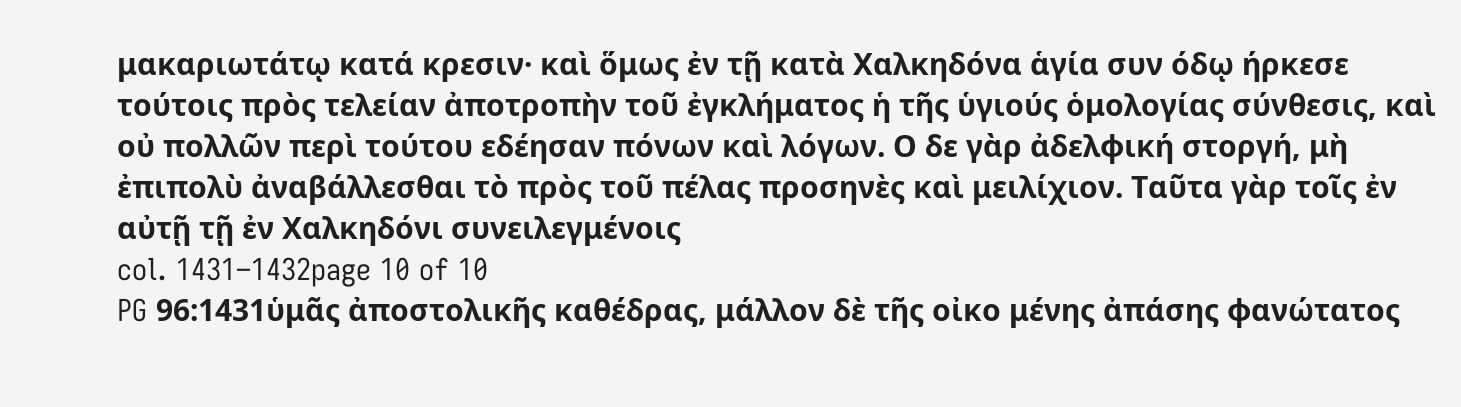μακαριωτάτῳ κατά κρεσιν· καὶ ὅμως ἐν τῇ κατὰ Χαλκηδόνα ἁγία συν όδῳ ήρκεσε τούτοις πρὸς τελείαν ἀποτροπὴν τοῦ ἐγκλήματος ἡ τῆς ὑγιούς ὁμολογίας σύνθεσις, καὶ οὐ πολλῶν περὶ τούτου εδέησαν πόνων καὶ λόγων. Ο δε γὰρ ἀδελφική στοργή, μὴ ἐπιπολὺ ἀναβάλλεσθαι τὸ πρὸς τοῦ πέλας προσηνὲς καὶ μειλίχιον. Ταῦτα γὰρ τοῖς ἐν αὐτῇ τῇ ἐν Χαλκηδόνι συνειλεγμένοις
col. 1431–1432page 10 of 10
PG 96:1431ὑμᾶς ἀποστολικῆς καθέδρας, μάλλον δὲ τῆς οἰκο μένης ἀπάσης φανώτατος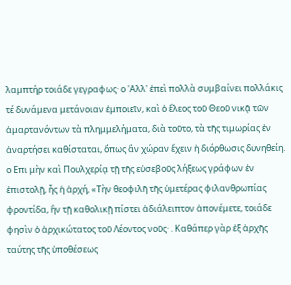λαμπτήρ τοιάδε γεγραφως· ο 'Αλλ' ἐπεὶ πολλὰ συμβαίνει πολλάκις τέ δυνάμενα μετάνοιαν ἐμποιεῖν, καὶ ὁ ἔλεος τοῦ Θεοῦ νικᾷ τῶν ἁμαρτανόντων τὰ πλημμελήματα, διὰ τοῦτο, τὰ τῆς τιμωρίας ἐν ἀναρτήσει καθίσταται, ὅπως ἂν χώραν ἔχειν ἡ διόρθωσις δυνηθείη. ο Επι μὴν καὶ Πουλχερίᾳ τῇ τῆς εὐσεβοῦς λήξεως γράφων ἐν ἐπιστολῇ, ἧς ἡ ἀρχή, «Τὴν θεοφιλῆ τῆς ὑμετέρας φιλανθρωπίας φροντίδα, ἣν τῇ καθολικῇ πίστει ἀδιάλειπτον ἀπονέμετε, τοιάδε φησὶν ὁ ἀρχικώτατος τοῦ Λέοντος νοῦς· . Καθάπερ γὰρ ἐξ ἀρχῆς ταύτης τῆς ὑποθέσεως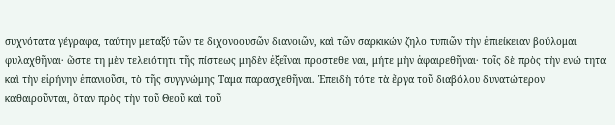συχνότατα γέγραφα, ταύτην μεταξύ τῶν τε διχονοουσῶν διανοιῶν, καὶ τῶν σαρκικών ζηλο τυπιῶν τὴν ἐπιείκειαν βούλομαι φυλαχθῆναι· ὥστε τη μὲν τελειότητι τῆς πίστεως μηδὲν ἐξεῖναι προστεθε ναι, μήτε μὴν ἀφαιρεθῆναι· τοῖς δὲ πρὸς τὴν ενώ τητα καὶ τὴν εἰρήνην ἐπανιοῦσι, τὸ τῆς συγγνώμης Ταμα παρασχεθῆναι. Ἐπειδὴ τότε τὰ ἔργα τοῦ διαβόλου δυνατώτερον καθαιροῦνται, ὅταν πρὸς τὴν τοῦ Θεοῦ καὶ τοῦ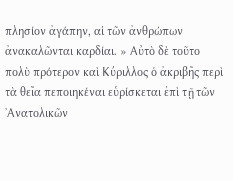πλησίον ἀγάπην, αἱ τῶν ἀνθρώπων ἀνακαλῶνται καρδίαι. » Αὐτὸ δὲ τοῦτο πολὺ πρότερον καὶ Κύριλλος ὁ ἀκριβῆς περὶ τὰ θεῖα πεποιηκέναι εὑρίσκεται ἐπὶ τῇ τῶν ᾿Ανατολικῶν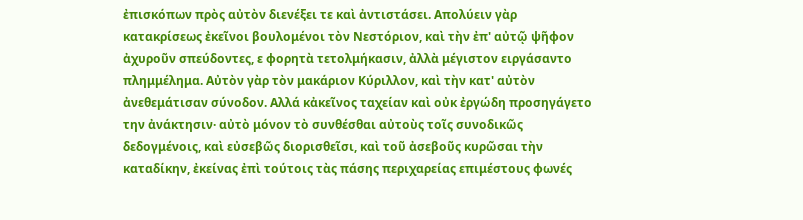ἐπισκόπων πρὸς αὐτὸν διενέξει τε καὶ ἀντιστάσει. Απολύειν γὰρ κατακρίσεως ἐκεῖνοι βουλομένοι τὸν Νεστόριον, καὶ τὴν ἐπ' αὐτῷ ψῆφον ἀχυροῦν σπεύδοντες, ε φορητὰ τετολμήκασιν, ἀλλὰ μέγιστον ειργάσαντο πλημμέλημα. Αὐτὸν γὰρ τὸν μακάριον Κύριλλον, καὶ τὴν κατ' αὐτὸν ἀνεθεμάτισαν σύνοδον. Αλλά κἀκεῖνος ταχείαν καὶ οὐκ ἐργώδη προσηγάγετο την ἀνάκτησιν· αὐτὸ μόνον τὸ συνθέσθαι αὐτοὺς τοῖς συνοδικῶς δεδογμένοις, καὶ εὐσεβῶς διορισθεῖσι, καὶ τοῦ ἀσεβοῦς κυρῶσαι τὴν καταδίκην, ἐκείνας ἐπὶ τούτοις τὰς πάσης περιχαρείας επιμέστους φωνές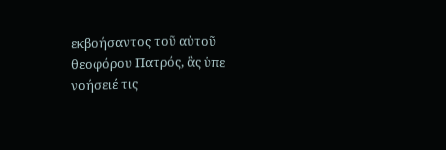εκβοήσαντος τοῦ αὐτοῦ θεοφόρου Πατρός, ἃς ὑπε νοήσειέ τις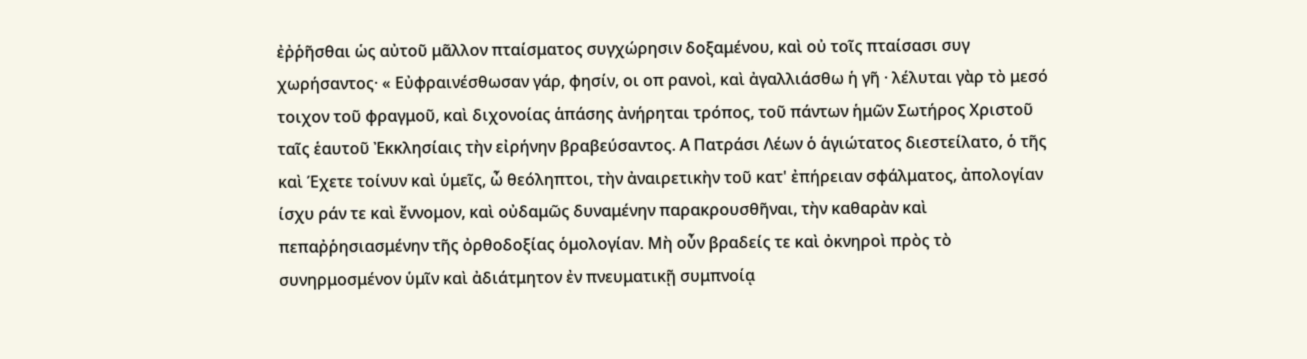ἐῤῥῆσθαι ὡς αὐτοῦ μᾶλλον πταίσματος συγχώρησιν δοξαμένου, καὶ οὐ τοῖς πταίσασι συγ χωρήσαντος· « Εὐφραινέσθωσαν γάρ, φησίν, οι οπ ρανοὶ, καὶ ἀγαλλιάσθω ἡ γῆ · λέλυται γὰρ τὸ μεσό τοιχον τοῦ φραγμοῦ, καὶ διχονοίας ἁπάσης ἀνήρηται τρόπος, τοῦ πάντων ἡμῶν Σωτήρος Χριστοῦ ταῖς ἑαυτοῦ Ἐκκλησίαις τὴν εἰρήνην βραβεύσαντος. Α Πατράσι Λέων ὁ ἁγιώτατος διεστείλατο, ὁ τῆς καὶ Έχετε τοίνυν καὶ ὑμεῖς, ὦ θεόληπτοι, τὴν ἀναιρετικὴν τοῦ κατ' ἐπήρειαν σφάλματος, ἀπολογίαν ίσχυ ράν τε καὶ ἔννομον, καὶ οὐδαμῶς δυναμένην παρακρουσθῆναι, τὴν καθαρὰν καὶ πεπαῤῥησιασμένην τῆς ὀρθοδοξίας ὁμολογίαν. Μὴ οὖν βραδείς τε καὶ ὀκνηροὶ πρὸς τὸ συνηρμοσμένον ὑμῖν καὶ ἀδιάτμητον ἐν πνευματικῇ συμπνοίᾳ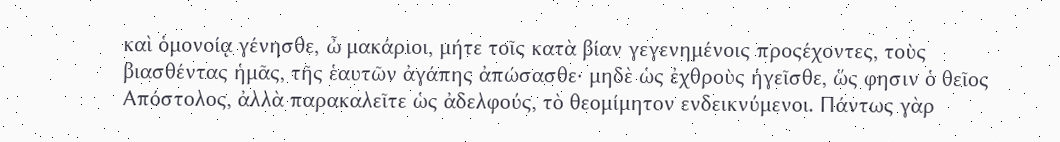καὶ ὁμονοίᾳ γένησθε, ὦ μακάριοι, μήτε τοῖς κατὰ βίαν γεγενημένοις προςέχοντες, τοὺς βιασθέντας ἡμᾶς, τῆς ἑαυτῶν ἀγάπης ἀπώσασθε· μηδὲ ὡς ἐχθροὺς ἡγεῖσθε, ὥς φησιν ὁ θεῖος Απόστολος, ἀλλὰ παρακαλεῖτε ὡς ἀδελφούς, τὸ θεομίμητον ενδεικνύμενοι. Πάντως γὰρ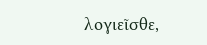λογιεῖσθε,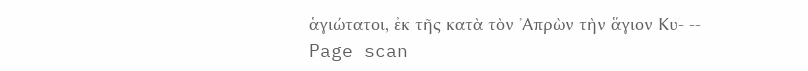ἁγιώτατοι, ἐκ τῆς κατὰ τὸν ᾿Απρὼν τὴν ἅγιον Κυ- --
Page scan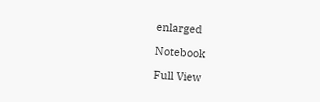enlarged

Notebook

Full View